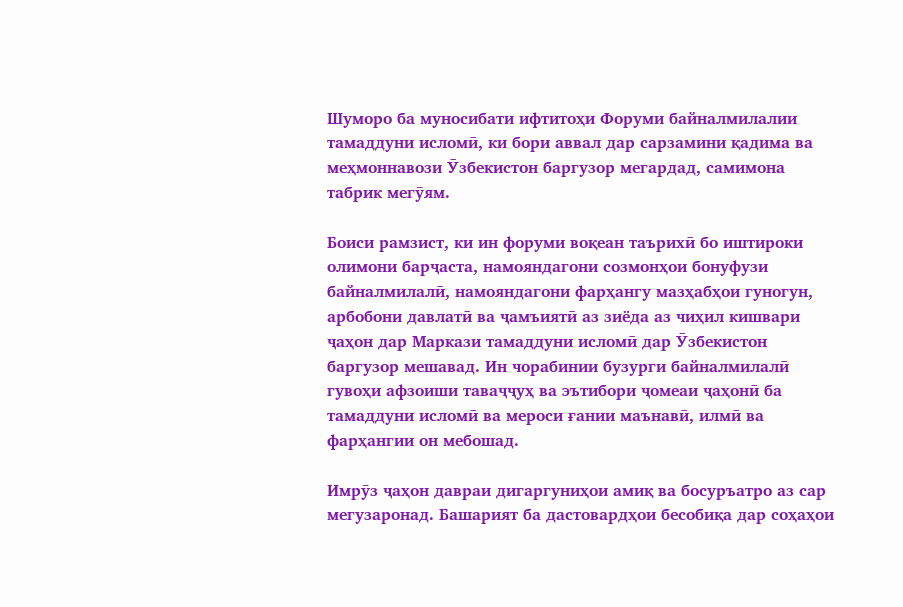Шуморо ба муносибати ифтитоҳи Форуми байналмилалии тамаддуни исломӣ, ки бори аввал дар сарзамини қадима ва меҳмоннавози Ӯзбекистон баргузор мегардад, самимона табрик мегӯям.

Боиси рамзист, ки ин форуми воқеан таърихӣ бо иштироки олимони барҷаста, намояндагони созмонҳои бонуфузи байналмилалӣ, намояндагони фарҳангу мазҳабҳои гуногун, арбобони давлатӣ ва ҷамъиятӣ аз зиёда аз чиҳил кишвари ҷаҳон дар Маркази тамаддуни исломӣ дар Ӯзбекистон баргузор мешавад. Ин чорабинии бузурги байналмилалӣ гувоҳи афзоиши таваҷҷуҳ ва эътибори ҷомеаи ҷаҳонӣ ба тамаддуни исломӣ ва мероси ғании маънавӣ, илмӣ ва фарҳангии он мебошад.

Имрӯз ҷаҳон давраи дигаргуниҳои амиқ ва босуръатро аз сар мегузаронад. Башарият ба дастовардҳои бесобиқа дар соҳаҳои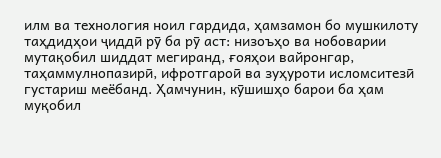илм ва технология ноил гардида, ҳамзамон бо мушкилоту таҳдидҳои ҷиддӣ рӯ ба рӯ аст: низоъҳо ва нобоварии мутақобил шиддат мегиранд, ғояҳои вайронгар, таҳаммулнопазирӣ, ифротгароӣ ва зуҳуроти исломситезӣ густариш меёбанд. Ҳамчунин, кӯшишҳо барои ба ҳам муқобил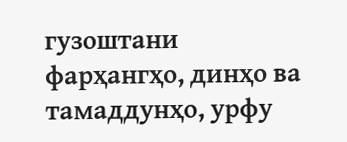гузоштани фарҳангҳо, динҳо ва тамаддунҳо, урфу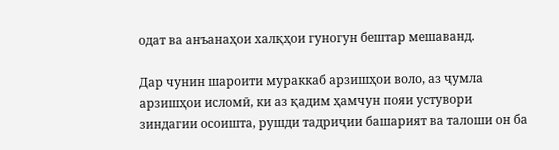одат ва анъанаҳои халқҳои гуногун бештар мешаванд.

Дар чунин шароити мураккаб арзишҳои воло, аз ҷумла арзишҳои исломӣ, ки аз қадим ҳамчун пояи устувори зиндагии осоишта, рушди тадриҷии башарият ва талоши он ба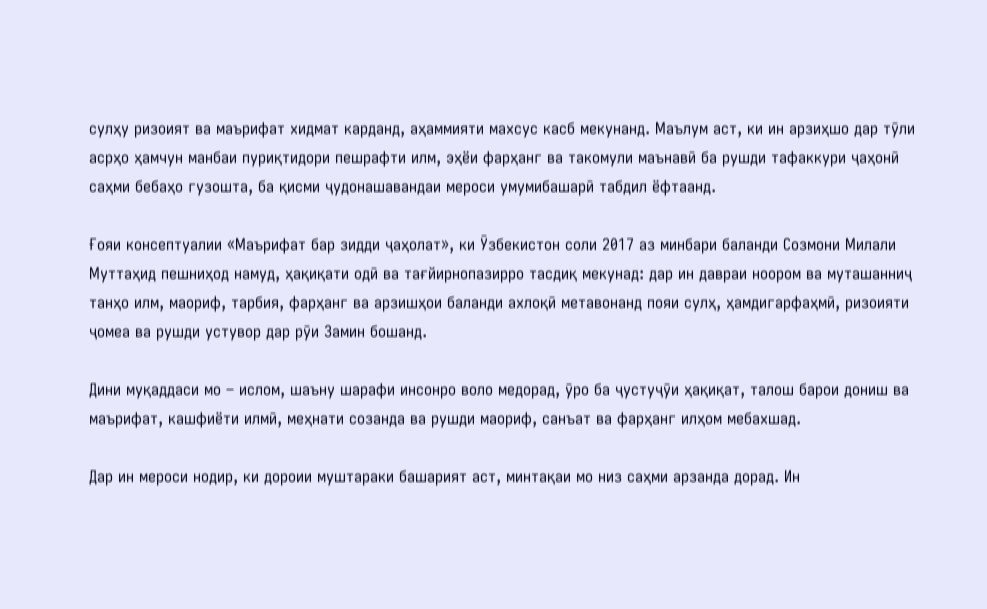сулҳу ризоият ва маърифат хидмат карданд, аҳаммияти махсус касб мекунанд. Маълум аст, ки ин арзиҳшо дар тӯли асрҳо ҳамчун манбаи пуриқтидори пешрафти илм, эҳёи фарҳанг ва такомули маънавӣ ба рушди тафаккури ҷаҳонӣ саҳми бебаҳо гузошта, ба қисми ҷудонашавандаи мероси умумибашарӣ табдил ёфтаанд.

Ғояи консептуалии «Маърифат бар зидди ҷаҳолат», ки Ӯзбекистон соли 2017 аз минбари баланди Созмони Милали Муттаҳид пешниҳод намуд, ҳақиқати одӣ ва тағйирнопазирро тасдиқ мекунад: дар ин давраи ноором ва муташанниҷ танҳо илм, маориф, тарбия, фарҳанг ва арзишҳои баланди ахлоқӣ метавонанд пояи сулҳ, ҳамдигарфаҳмӣ, ризоияти ҷомеа ва рушди устувор дар рӯи Замин бошанд.

Дини муқаддаси мо – ислом, шаъну шарафи инсонро воло медорад, ӯро ба ҷустуҷӯи ҳақиқат, талош барои дониш ва маърифат, кашфиёти илмӣ, меҳнати созанда ва рушди маориф, санъат ва фарҳанг илҳом мебахшад.

Дар ин мероси нодир, ки дороии муштараки башарият аст, минтақаи мо низ саҳми арзанда дорад. Ин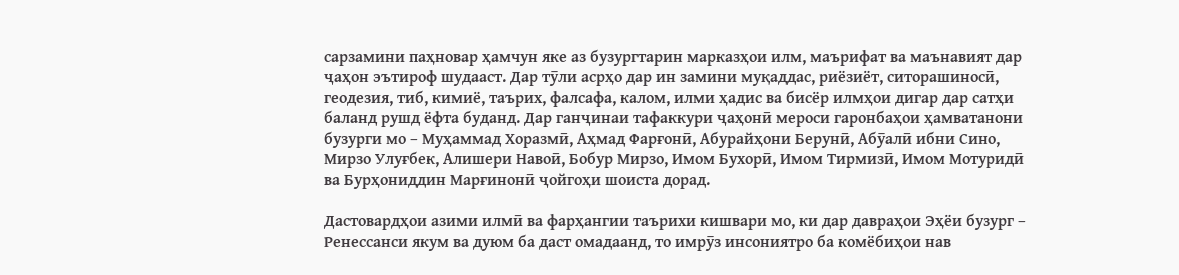сарзамини паҳновар ҳамчун яке аз бузургтарин марказҳои илм, маърифат ва маънавият дар ҷаҳон эътироф шудааст. Дар тӯли асрҳо дар ин замини муқаддас, риёзиёт, ситорашиносӣ, геодезия, тиб, кимиё, таърих, фалсафа, калом, илми ҳадис ва бисёр илмҳои дигар дар сатҳи баланд рушд ёфта буданд. Дар ганҷинаи тафаккури ҷаҳонӣ мероси гаронбаҳои ҳамватанони бузурги мо – Муҳаммад Хоразмӣ, Аҳмад Фарғонӣ, Абурайҳони Берунӣ, Абӯалӣ ибни Сино, Мирзо Улуғбек, Алишери Навоӣ, Бобур Мирзо, Имом Бухорӣ, Имом Тирмизӣ, Имом Мотуридӣ ва Бурҳониддин Марғинонӣ ҷойгоҳи шоиста дорад.

Дастовардҳои азими илмӣ ва фарҳангии таърихи кишвари мо, ки дар давраҳои Эҳёи бузург – Ренессанси якум ва дуюм ба даст омадаанд, то имрӯз инсониятро ба комёбиҳои нав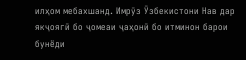илҳом мебахшанд. Имрӯз Ӯзбекистони Нав дар якҷоягӣ бо ҷомеаи ҷаҳонӣ бо итминон барои бунёди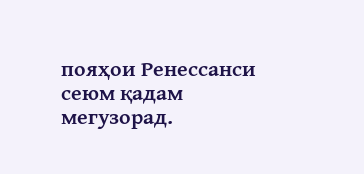пояҳои Ренессанси сеюм қадам мегузорад.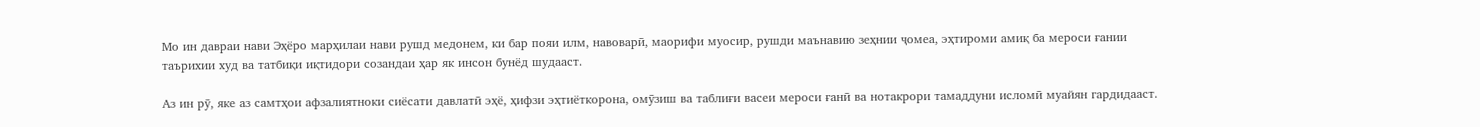Мо ин давраи нави Эҳёро марҳилаи нави рушд медонем, ки бар пояи илм, навоварӣ, маорифи муосир, рушди маънавию зеҳнии ҷомеа, эҳтироми амиқ ба мероси ғании таърихии худ ва татбиқи иқтидори созандаи ҳар як инсон бунёд шудааст.

Аз ин рӯ, яке аз самтҳои афзалиятноки сиёсати давлатӣ эҳё, ҳифзи эҳтиёткорона, омӯзиш ва таблиғи васеи мероси ғанӣ ва нотакрори тамаддуни исломӣ муайян гардидааст.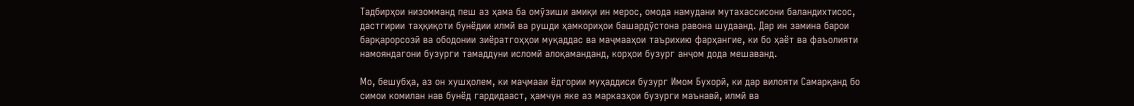Тадбирҳои низомманд пеш аз ҳама ба омӯзиши амиқи ин мерос, омода намудани мутахассисони баландихтисос, дастгирии таҳқиқоти бунёдии илмӣ ва рушди ҳамкориҳои башардӯстона равона шудаанд. Дар ин замина барои барқарорсозӣ ва ободонии зиёратгоҳҳои муқаддас ва маҷмааҳои таърихию фарҳангие, ки бо ҳаёт ва фаъолияти намояндагони бузурги тамаддуни исломӣ алоқаманданд, корҳои бузург анҷом дода мешаванд.

Мо, бешубҳа, аз он хушҳолем, ки маҷмааи ёдгории муҳаддиси бузург Имом Бухорӣ, ки дар вилояти Самарқанд бо симои комилан нав бунёд гардидааст, ҳамчун яке аз марказҳои бузурги маънавӣ, илмӣ ва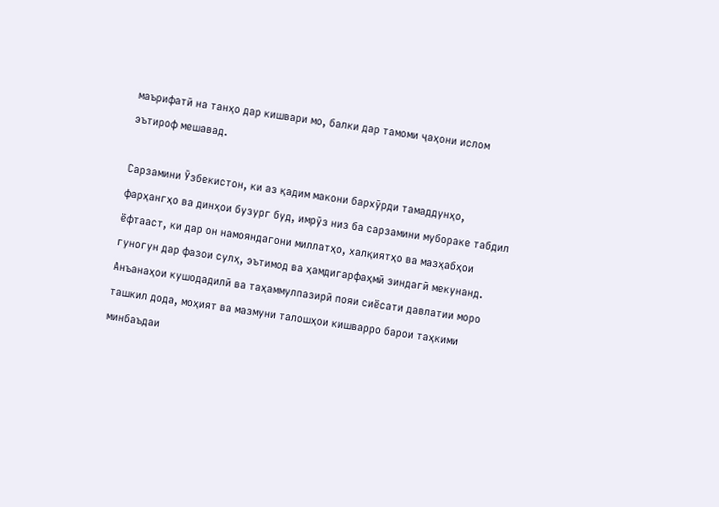маърифатӣ на танҳо дар кишвари мо, балки дар тамоми ҷаҳони ислом эътироф мешавад.

Сарзамини Ӯзбекистон, ки аз қадим макони бархӯрди тамаддунҳо, фарҳангҳо ва динҳои бузург буд, имрӯз низ ба сарзамини мубораке табдил ёфтааст, ки дар он намояндагони миллатҳо, халқиятҳо ва мазҳабҳои гуногун дар фазои сулҳ, эътимод ва ҳамдигарфаҳмӣ зиндагӣ мекунанд. Анъанаҳои кушодадилӣ ва таҳаммулпазирӣ пояи сиёсати давлатии моро ташкил дода, моҳият ва мазмуни талошҳои кишварро барои таҳкими минбаъдаи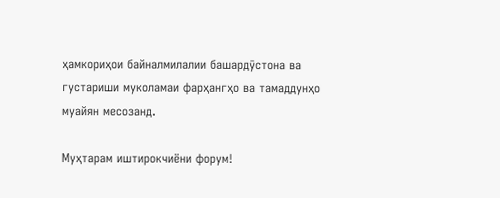ҳамкориҳои байналмилалии башардӯстона ва густариши муколамаи фарҳангҳо ва тамаддунҳо муайян месозанд.

Муҳтарам иштирокчиёни форум!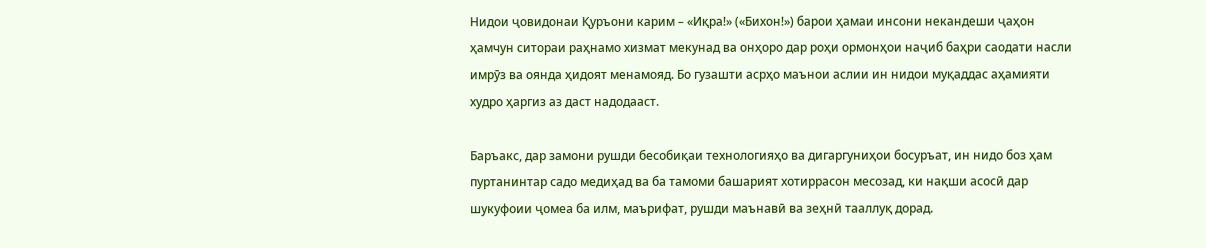Нидои ҷовидонаи Қуръони карим – «Иқра!» («Бихон!») барои ҳамаи инсони некандеши ҷаҳон ҳамчун ситораи раҳнамо хизмат мекунад ва онҳоро дар роҳи ормонҳои наҷиб баҳри саодати насли имрӯз ва оянда ҳидоят менамояд. Бо гузашти асрҳо маънои аслии ин нидои муқаддас аҳамияти худро ҳаргиз аз даст надодааст.

Баръакс, дар замони рушди бесобиқаи технологияҳо ва дигаргуниҳои босуръат, ин нидо боз ҳам пуртанинтар садо медиҳад ва ба тамоми башарият хотиррасон месозад, ки нақши асосӣ дар шукуфоии ҷомеа ба илм, маърифат, рушди маънавӣ ва зеҳнӣ тааллуқ дорад.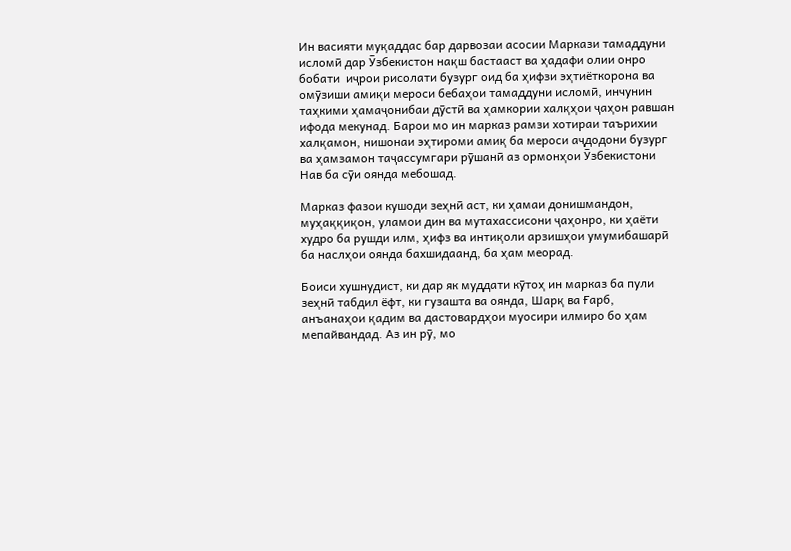Ин васияти муқаддас бар дарвозаи асосии Маркази тамаддуни исломӣ дар Ӯзбекистон нақш бастааст ва ҳадафи олии онро бобати  иҷрои рисолати бузург оид ба ҳифзи эҳтиёткорона ва омӯзиши амиқи мероси бебаҳои тамаддуни исломӣ, инчунин таҳкими ҳамаҷонибаи дӯстӣ ва ҳамкории халқҳои ҷаҳон равшан ифода мекунад. Барои мо ин марказ рамзи хотираи таърихии халқамон, нишонаи эҳтироми амиқ ба мероси аҷдодони бузург ва ҳамзамон таҷассумгари рӯшанӣ аз ормонҳои Ӯзбекистони Нав ба сӯи оянда мебошад.

Марказ фазои кушоди зеҳнӣ аст, ки ҳамаи донишмандон, муҳаққиқон, уламои дин ва мутахассисони ҷаҳонро, ки ҳаёти худро ба рушди илм, ҳифз ва интиқоли арзишҳои умумибашарӣ ба наслҳои оянда бахшидаанд, ба ҳам меорад.

Боиси хушнудист, ки дар як муддати кӯтоҳ ин марказ ба пули зеҳнӣ табдил ёфт, ки гузашта ва оянда, Шарқ ва Ғарб, анъанаҳои қадим ва дастовардҳои муосири илмиро бо ҳам мепайвандад. Аз ин рӯ, мо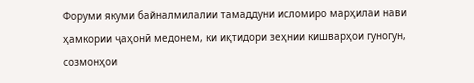Форуми якуми байналмилалии тамаддуни исломиро марҳилаи нави ҳамкории ҷаҳонӣ медонем, ки иқтидори зеҳнии кишварҳои гуногун, созмонҳои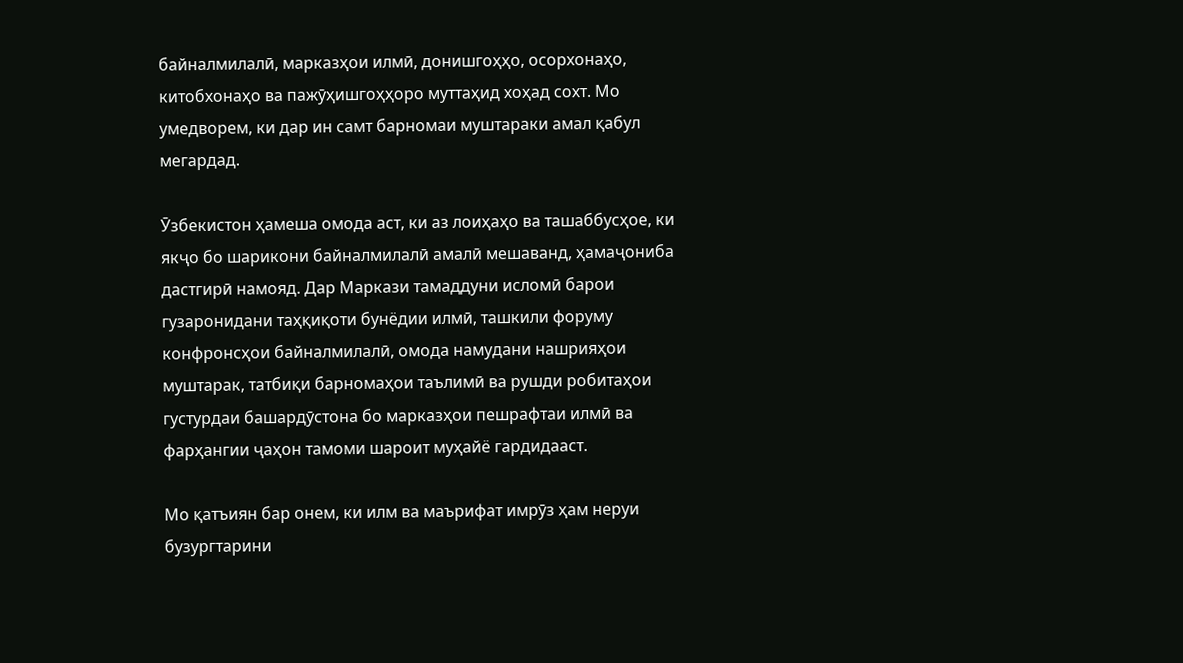байналмилалӣ, марказҳои илмӣ, донишгоҳҳо, осорхонаҳо, китобхонаҳо ва пажӯҳишгоҳҳоро муттаҳид хоҳад сохт. Мо умедворем, ки дар ин самт барномаи муштараки амал қабул мегардад.

Ӯзбекистон ҳамеша омода аст, ки аз лоиҳаҳо ва ташаббусҳое, ки якҷо бо шарикони байналмилалӣ амалӣ мешаванд, ҳамаҷониба дастгирӣ намояд. Дар Маркази тамаддуни исломӣ барои гузаронидани таҳқиқоти бунёдии илмӣ, ташкили форуму конфронсҳои байналмилалӣ, омода намудани нашрияҳои муштарак, татбиқи барномаҳои таълимӣ ва рушди робитаҳои густурдаи башардӯстона бо марказҳои пешрафтаи илмӣ ва фарҳангии ҷаҳон тамоми шароит муҳайё гардидааст.

Мо қатъиян бар онем, ки илм ва маърифат имрӯз ҳам неруи бузургтарини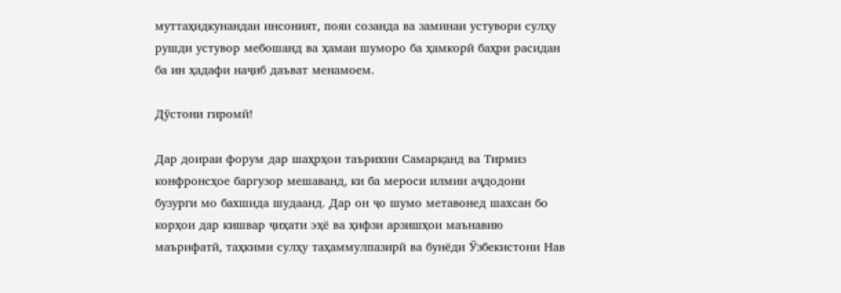муттаҳидкунандаи инсоният, пояи созанда ва заминаи устувори сулҳу рушди устувор мебошанд ва ҳамаи шуморо ба ҳамкорӣ баҳри расидан ба ин ҳадафи наҷиб даъват менамоем.

Дӯстони гиромӣ!

Дар доираи форум дар шаҳрҳои таърихии Самарқанд ва Тирмиз конфронсҳое баргузор мешаванд, ки ба мероси илмии аҷдодони бузурги мо бахшида шудаанд. Дар он ҷо шумо метавонед шахсан бо корҳои дар кишвар ҷиҳати эҳё ва ҳифзи арзишҳои маънавию маърифатӣ, таҳкими сулҳу таҳаммулпазирӣ ва бунёди Ӯзбекистони Нав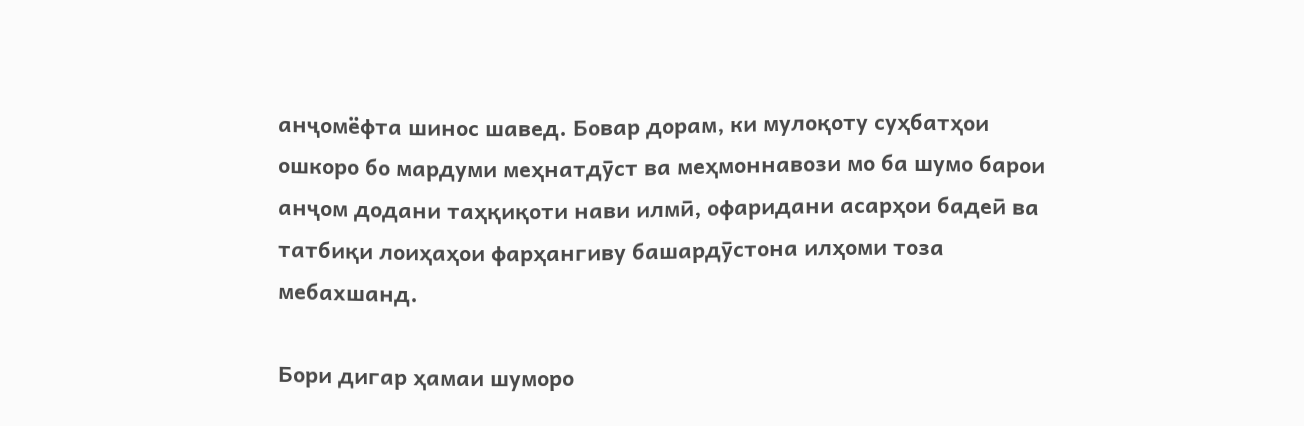анҷомёфта шинос шавед. Бовар дорам, ки мулоқоту суҳбатҳои ошкоро бо мардуми меҳнатдӯст ва меҳмоннавози мо ба шумо барои анҷом додани таҳқиқоти нави илмӣ, офаридани асарҳои бадеӣ ва татбиқи лоиҳаҳои фарҳангиву башардӯстона илҳоми тоза мебахшанд.

Бори дигар ҳамаи шуморо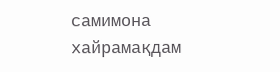самимона хайрамақдам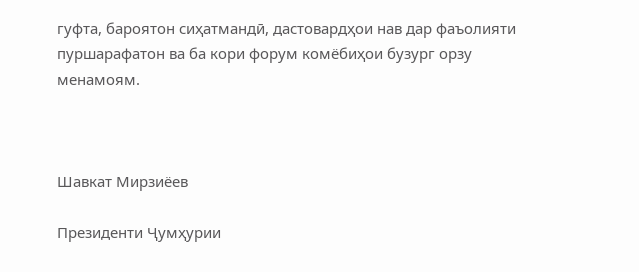гуфта, бароятон сиҳатмандӣ, дастовардҳои нав дар фаъолияти пуршарафатон ва ба кори форум комёбиҳои бузург орзу менамоям.



Шавкат Мирзиёев

Президенти Ҷумҳурии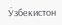Ӯзбекистон